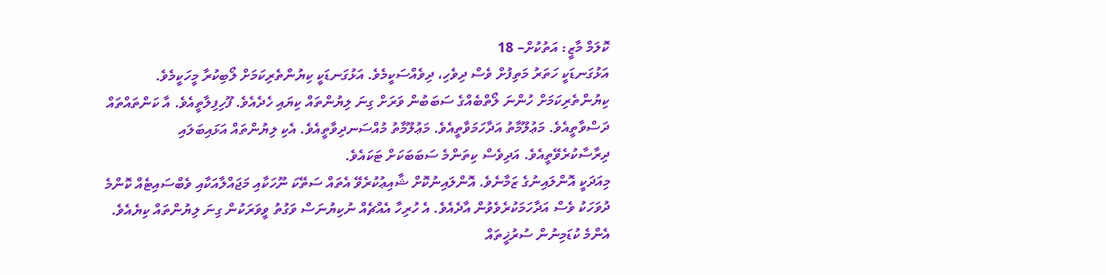ކޮލަމް މާޒީ: އަތުކުށް– 18
އަޅުގަނޑަކީ ހަތަރު މަތިފުށް ވެސް ދިވެހި، ދިވެއްސަކީމެވެ. އަޅުގަނޑަކީ ކިޔުންތެރިކަމަށް ލޯބިކުރާ މީހަކީމެވެ. ކިޔުންތެރިކަމަށް ހުންނަ ލޯތްބެއްގެ ސަބަބުން ވަރަށް ގިނަ ލިޔުންތައް ކިޔައި ހެދެއެވެ. ފޫހިފިލާތީއެވެ. އާ ކަންތައްތައް ދަސްވާތީއެވެ. މަޢުލޫމާތު އަދާހަމަވާތީއެވެ. މަޢުލޫމާތު މުއްސަނދިވާތީއެވެ. އެކި ލިޔުންތައް އަޅައިބަލައި ދިރާސާކުރެވޭތީއެވެ. އަދިވެސް ކިތަންމެ ސަބަބަކަށް ޓަކައެވެ.
މިއަދަކީ އޮންލައިނުގެ ޒަމާނެވެ. އޮންލައިނުކޮށް ޝާއިޢުކުރެވޭ އެތައް ސަތޭކަ ނޫހަކާއި މަޖައްލާއަކާއި ވެބްސައިޓެއް ކޮންމެ ދުވަހަކު ވެސް އަދާހަމަކުރެވެވުން އާދެއެވެ. އެ ހުރިހާ އެއްޗެއް ނުކިޔުނަސް ވަގުތު ވީވަރަކުން ގިނަ ލިޔުންތައް ކިޔެއެވެ. އެންމެ ކުޑަމިނުން ސުރުޚީތައް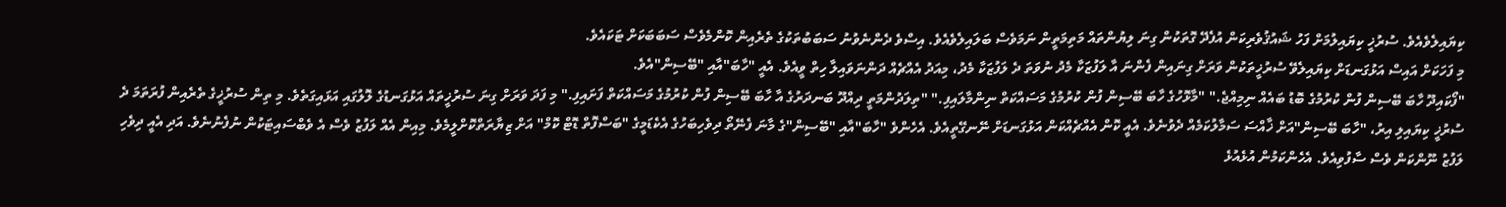ކިޔައިލެވެއެވެ. ސުރުޚީ ކިޔައިލުމަށް ފަހު ޝައުޤުވެރިކަން އުފެދޭ ގޮތަކުން ގިނަ ލިޔުންތައް މަތިމަތީން ނަމަވެސް ބަލައިލެވެއެވެ. އިސްވެ ދެންނެވުނު ސަބަބުތަކުގެ ތެރެއިން ކޮންމެވެސް ސަބަބަކަށް ޓަކައެވެ.
މި ފަހަކަށް އައިސް އަޅުގަނޑަށް ކިޔައިލެވޭ ސުރުޚީތަކުން ވަރަށް ގިނައިން ފެންނަ އާ ލަފުޒަކާ މެދު ނުވަތަ ދެ ލަފުޒަކާ މެދު، މިއަދު އެއްޗެއް ދަންނަވައިލާ ހިތް ވީއެވެ. އެއީ "ހާބަ"އާއި "ބޭސިން"އެވެ.
"ފޯކައިދޫ ހާބަ ބޭސިން ފުން ކުރުމުގެ ބޮޑު ބައެއް ނިމިއްޖެ." "މާޅޮހުގެ ހާބަ ބޭސިން ފުން ކުރުމުގެ މަސައްކަތް ނިންމާލައިފި." "ތިލަދުންމަތީ ދިއްދޫ ބަނދަރުގެ އާ ހާބަ ބޭސިން ފުން ކުރުމުގެ މަސައްކަތް ފަށައިފި." މި ފަދަ ވަރަށް ގިނަ ސުރުޚީތައް އަޅުގަނޑުގެ ލޮލުގައި އަޅައިގަތެވެ. މި ތިން ސުރުޚީގެ ތެރެއިން ފުރަތަމަ ދެ ސުރުޚީ ކިޔައިލި އިރު، "ހާބަ ބޭސިން"އަށް ޚާއްސަ ސަމާލުކަމެއް ދެވުނެވެ. އެއީ ކޮން އެއްޗެއްކަން އަޅުގަނޑަށް ނޭނގޭތީއެވެ. އެހެންވެ "ހާބަ"އާއި "ބޭސިން"ގެ މާނަ ފެނޭތޯ ދިވެހިބަހުގެ އެކެޑަމީގެ "ބަސްފޮތް ޑޮޓް ކޮމް" އަށް ޒިޔާރަތްކޮށްލީމެވެ. މިއިން އެއް ލަފުޒު ވެސް އެ ވެބްސައިޓަކުން ނުފެނުނެވެ. އަދި އެއީ ދިވެހި ލަފުޒު ނޫންކަން ވެސް ސާފުވިއެވެ. އެހެންކަމުން އުޅެއުޅެ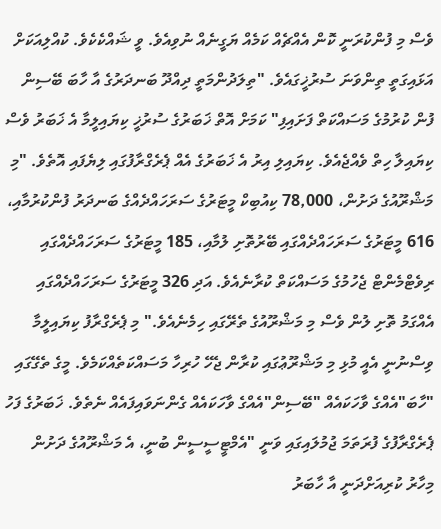ވެސް މި ފުންކުރަނީ ކޮން އެއްޗެއް ކަމެއް ޔަގީނެއް ނުވިއެވެ. ވީ ޝައްކެކެވެ. ކުއްލިއަކަށް އަޅައިގަތީ ތިންވަނަ ސުރުޚީގައެވެ. "ތިލަދުންމަތީ ދިއްދޫ ބަނދަރުގެ އާ ހާބަ ބޭސިން ފުން ކުރުމުގެ މަސައްކަތް ފަށައިފި" ކަމަށް އޮތް ޚަބަރުގެ ސުރުޚީ ކިޔައިލީމާ އެ ޚަބަރު ވެސް ކިޔައިލާ ހިތް ވެއްޖެއެވެ. ކިޔައިލި އިރު އެ ޚަބަރުގެ އެއް ޕެރެގްރާފުގައި ލިޔެފައި އޮތެވެ. "މި މަޝްރޫއުގެ ދަށުން، 78,000 ކިއުބިކް މީޓަރުގެ ސަރަހައްދެއްގެ ބަނދަރު ފުންކުރުމާއި، 616 މީޓަރުގެ ސަރަހައްދެއްގައި ބޭރުތޮށި ލުމާއި، 185 މީޓަރުގެ ސަރަހައްދެއްގައި ރިވެޓްމެންޓް ޖެހުމުގެ މަސައްކަތް ކުރާނެއެވެ. އަދި 326 މީޓަރުގެ ސަރަހައްދެއްގައި އެއްގަމު ތޮށި ލުން ވެސް މި މަޝްރޫއުގެ ތެރޭގައި ހިމެނެއެވެ." މި ޕެރެގްރާފު ކިޔައިލީމާ ވިސްނުނީ އެއީ މުޅި މި މަޝްރޫޢުގައި ކުރާން ޖެހޭ ހުރިހާ މަސައްކަތެއްކަމެވެ. މީގެ ތެގޭގައި "ހާބަ"އެއްގެ ވާހަކައެއް "ބޭސިން"އެއްގެ ވާހަކައެއް ގެންނަވައިފައެއް ނެތެވެ. ޚަބަރުގެ ފަހު ޕެރެގްރާފުގެ ފުރަތަމަ ޖުމުލައިގައި ވަނީ "އެމްޓީސީސީން ބުނީ، އެ މަޝްރޫއުގެ ދަށުން މިހާރު ކުރިއަށްދަނީ އާ ހާބަރު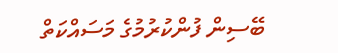ބޭސިން ފުންކުރުމުގެ މަސައްކަތް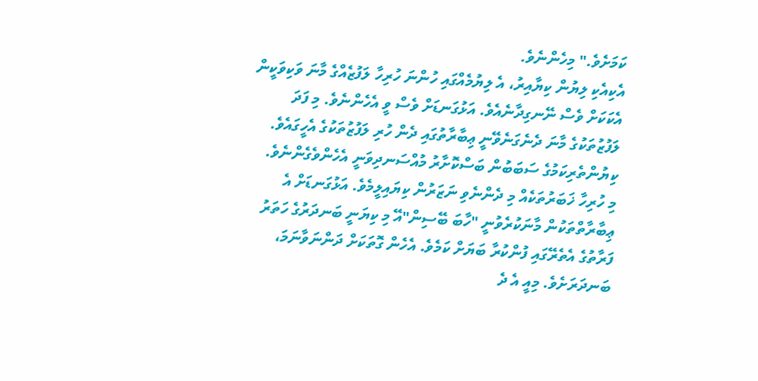ކަމަށެވެ." މިހެންނެވެ.
އެކިއެކި ލިޔުން ކިޔާއިރު، އެ ލިޔުމެއްގައި ހުންނަ ހުރިހާ ލަފުޒެއްގެ މާނަ ވަކިވަކީން އެކަކަށް ވެސް ނޭނގިދާނެއެވެ. އަޅުގަނޑަށް ވެސް ވީ އެހެންނެވެ. މި ފަދަ ލަފުޒުތަކުގެ މާނަ ދެނެގަނެވޭނީ ޢިބާރާތުގައި ދެން ހުރި ލަފުޒުތަކުގެ އެހީގައެވެ. ކިޔުންތެރިކަމުގެ ސަބަބުން ބަސްކޮށާރު މުއްސަނދިވަނީ އެހެންވެގެންނެވެ.
މި ހުރިހާ ޚަބަރުތަކެއް މި ދެންނެވި ނަޒަރުން ކިޔައިލީމެވެ. އަޅުގަނޑަށް އެ ޢިބާރާތްތަކުން މާނަކުރެވުނީ "ހާބަ ބޭސިން"އޭ މި ކިޔަނީ ބަނދަރުގެ ހަތަރު ފަރާތުގެ އެތެރޭގައި ފުންކުރާ ބަޔަށް ކަމެވެ. އެހެން ގޮތަކަށް ދަންނަވާނަމަ، ބަނދަރަށެވެ. މިއީ އެ ދެ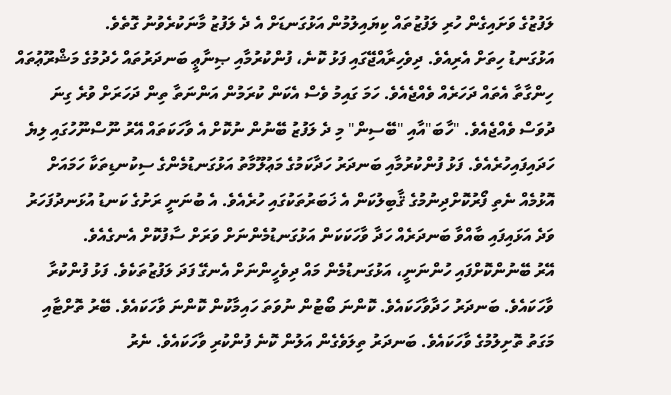ލަފުޒުގެ ވަށައިގެން ހުރި ލަފުޒުތައް ކިޔައިލުމުން އަޅުގަނޑަށް އެ ދެ ލަފުޒު މާނަކުރެވުނު ގޮތެވެ.
އަޅުގަނޑު ހިތަށް އެރިއެވެ. ދިވެހިރާއްޖޭގައި ފަޅު ކޮނެ، ފުންކުރުމާއި ޞިނާޢީ ބަނދަރުތައް ހެދުމުގެ މަޝްރޫޢުތައް ހިންގާތާ އެތައް ދަހަރެއް ވެއްޖެއެވެ. ހަމަ ގައިމު ވެސް އެކަން ކުރަމުން އަންނަތާ ތިން ދަހަރަށް ވުރެ ގިނަ ދުވަސް ވެއްޖެއެވެ. "ހާބަ"އާއި "ބޭސިން" މި ދެ ލަފުޒު ބޭނުން ނުކޮށް އެ ވާހަކަތައް އޭރު ނޫސްނޫހުގައި ލިޔެ ހަދައިފައިހުރެއެވެ. ފަޅު ފުންކުރުމާއި ބަނދަރު ހަދާކަމުގެ މަޢުލޫމާތު އަޅުގަނޑުމެންގެ ސިކުނޑިތަކާ ހަމައަށް އޮޅުމެއް ނެތި ފޯރުކޮށްދިނުމުގެ ޤާބިލުކަން އެ ޚަބަރުތަކުގައި ހުރެއެވެ. އެ ބުނަނީ ރަށުގެ ކަނޑު އުޅަނދުފަހަރު ވަދެ އަޅައިފައި ބާއްވާ ބަނދަރެއް ހަދާ ވާހަކަކަން އަޅުގަނޑުމެންނަށް ވަރަށް ސާފުކޮށް އެނގެއެވެ.
އޭރު ބޭނުންކޮށްފައި ހުންނަނީ، އަޅުގަނޑުމެން މައް ދިވެހީންނަށް އެނގޭ ފަދަ ލަފުޒުތަކެވެ. ފަޅު ފުންކުރާ ވާހަކައެވެ. ބަނދަރު ހަދާވާހަކައެވެ. ކޮންނަ ބޯޓުން ނުވަތަ ހައިމާކުން ކޮންނަ ވާހަކައެވެ. ބޭރު ތޮށްޓާއި މަގަތު ތޮށިލުމުގެ ވާހަކައެވެ. ބަނދަރު ތިލަވެގެން އަލުން ކޮނެ ފުންކުރި ވާހަކައެވެ. ނެރު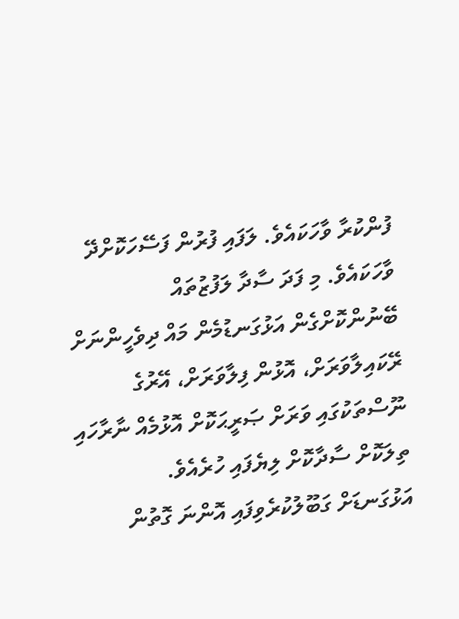ފުންކުރާ ވާހަކައެވެ. ލަފައި ފުރުން ފަސޭހަކޮށްދޭ ވާހަކައެވެ. މި ފަދަ ސާދާ ލަފުޒުތައް ބޭނުންކޮށްގެން އަޅުގަނޑުމެން މައް ދިވެހީންނަށް ރޭކައިލާވަރަށް، އޮޅުން ފިލާވަރަށް، އޭރުގެ ނޫސްތަކުގައި ވަރަށް ޞަރީޙަކޮށް އޮޅުމެއް ނާރާހައި ތިލަކޮށް ސާދާކޮށް ލިޔެފައި ހުރެއެވެ.
އަޅުގަނޑަށް ގަބޫލުކުރެވިފައި އޮންނަ ގޮތުން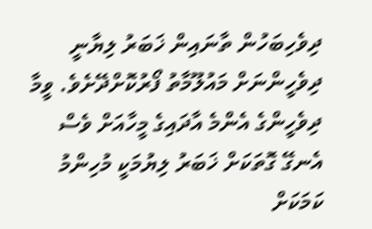ދިވެހިބަހުން ތާނައިން ޚަބަރު ލިޔާނީ ދިވެހީންނަށް މައުލޫމާތު ފޯރުކޮށްދޭށެވެ. ވީމާ ދިވެހީންގެ އެންމެ އާދައިގެ މީހާއަށް ވެސް އެނގޭ ގޮތަކަށް ޚަބަރު ލިޔުމަކީ މުހިންމު ކަމަކަށް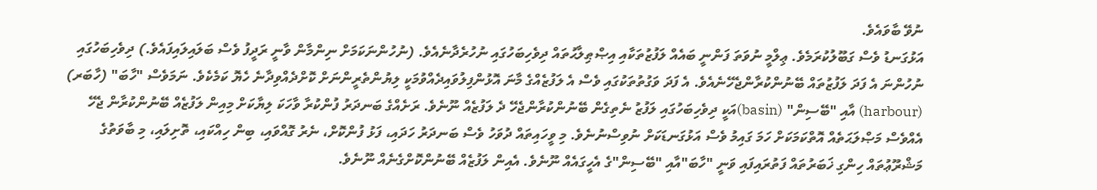ނުވޭ ބާވައެވެ.
އަޅުގަނޑު ވެސް ގަބޫލުކުރަމެވެ. ޢިލްމީ ނުވަތަ ފަންނީ ބައެއް ލަފުޒުތަކާއި އިޞްޠިލާޙުތައް ދިވެހިބަހުގައި ނުހުރެދާނެއެވެ. (ނުހުންނަކަމަށް ނިންމާން ވާނީ ރަދީފު ވެސް ބަލައިލައިފައެވެ.) ދިވެހިބަހުގައި ނުހުންނަ އެ ފަދަ ލަފުޒުތައް ބޭނުންކުރާންޖެހޭނެއެވެ. އެ ފަދަ ވަގުތުތަކުގައި ވެސް އެ ލަފުޒެއްގެ މާނަ އޮޅުންފިލުވައިދެއްވުމަކީ ލިޔުންތެރީންނަށް ކޮށްދެއްވިދާނެ ހެޔޮ ކަމެކެވެ. ނަމަވެސް "ހާބަ" (ހާބަރ) (harbour) އާއި "ބޭސިން" (basin)އަކީ ދިވެހިބަހުގައި ލަފުޒު ނެތިގެން ބޭނުންކުރާންޖެހޭ ދެ ލަފުޒެއް ނޫނެވެ. ރަށެއްގެ ބަނދަރު ފުންކުރާ ވާހަކަ ލިޔާކަށް މިއިން ލަފުޒެއް ބޭނުންކުރާން ޖެހޭ އެއްވެސް މަޞްލަޙަތެއް އޮތްކަމަކަށް ހަމަ ގައިމު ވެސް އަޅުގަނޑަކަށް ނުވިސްނުނެވެ. މި ވީހައިތައް ދުވަހު ވެސް ބަނދަރު ހަދައި، ފަޅު ފުންކޮށް، ނެރު ގޮއްވައި، ބިން ހިއްކައި، ތޮށިލައި، މި ބާވަތުގެ މަޝްރޫޢުތައް ހިންގި ޚަބަރުތައް ފަތުރައިފައި ވަނީ "ހާބަ"އާއި "ބޭސިން"ގެ އެހީގައެއް ނޫނެވެ. އެއިން ލަފުޒެއް ބޭނުންކޮށްގެނެއް ނޫނެވެ.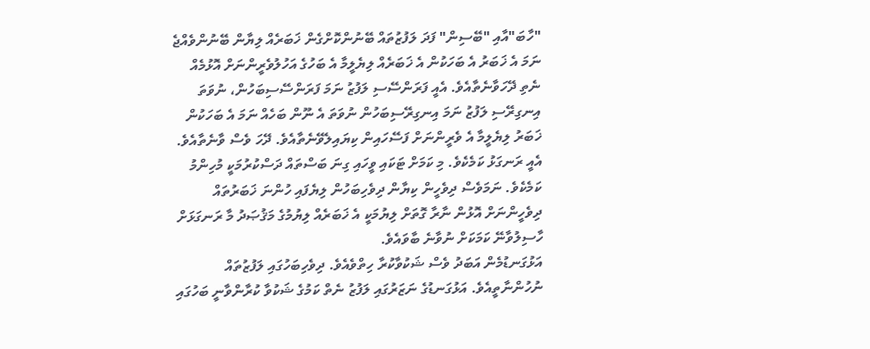"ހާބަ"އާއި "ބޭސިން" ފަދަ ލަފުޒުތައް ބޭނުންކޮށްގެން ޚަބަރެއް ލިޔާން ބޭނުންވެއްޖެ ނަމަ އެ ޚަބަރު އެ ބަހަކުން އެ ޚަބަރެއް ލިޔެލީމާ އެ ބަހުގެ އަހުލުވެރީންނަށް އޮޅުމެއް ނެތި ދޭހަވާނެތާއެވެ. އެއީ ފަރަންސޭސި ލަފުޒު ނަމަ ފަރަންސޭސިބަހުން، ނުވަތަ އިނގިރޭސި ލަފުޒު ނަމަ އިނގިރޭސިބަހުން ނުވަތަ އެ ނޫން ބަހެއް ނަމަ އެ ބަހަކުން ޚަބަރު ލިޔެލީމާ އެ ވެރީންނަށް ފަސޭހައިން ކިޔައިލެވޭނެތާއެވެ. ދޭހަ ވެސް ވާނެތާއެވެ. އެއީ ރަނގަޅު ކަމެކެވެ. މި ކަމަށް ޓަކައި ވީހައި ގިނަ ބަސްތައް ދަސްކުރުމަކީ މުހިންމު ކަމެކެވެ. ނަމަވެސް ދިވެހީން ކިޔާން ދިވެހިބަހުން ލިޔެފައި ހުންނަ ޚަބަރުތައް ދިވެހީންނަށް އޮޅުން ނާރާ ގޮތަށް ލިޔުމަކީ އެ ޚަބަރެއް ލިޔުމުގެ މަޤުޞަދު މާ ރަނގަޅަށް ހާސިލުވާނޭ ކަމަކަށް ނުވާނެ ބާވައެވެ.
އަޅުގަނޑުމެން އަބަދު ވެސް ޝަކުވާކުރާ ހިތްވެއެވެ. ދިވެހިބަހުގައި ލަފުޒުތައް ނުހުންނާތީއެވެ. އަޅުގަނޑުގެ ނަޒަރުގައި ލަފުޒު ނެތް ކަމުގެ ޝަކުވާ ކުރާންވާނީ ބަހުގައި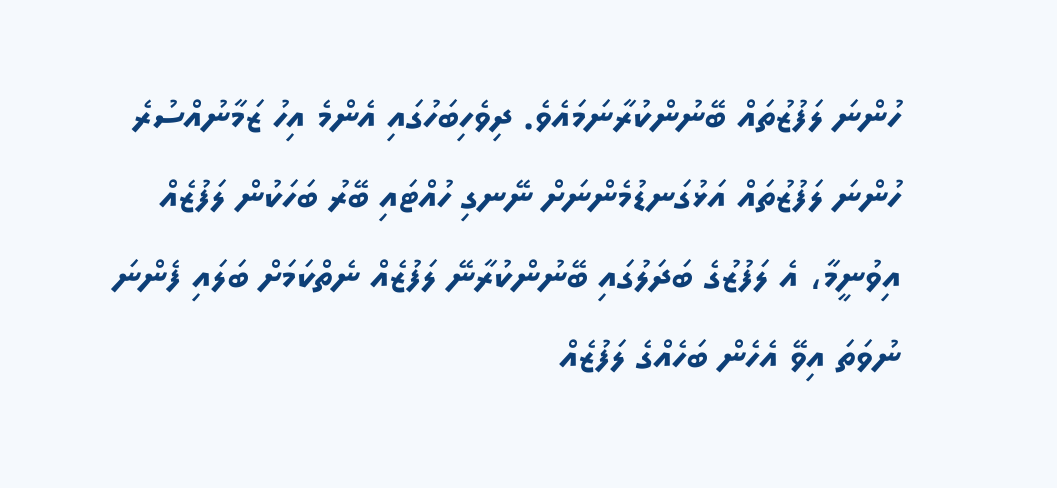ހުންނަ ލަފުޒުތައް ބޭނުންކުރާނަމައެވެ. ދިވެހިބަހުގައި އެންމެ އިހު ޒަމާނުއްސުރެ ހުންނަ ލަފުޒުތައް އަޅުގަނޑުމެންނަށް ނޭނގި ހުއްޓައި ބޭރު ބަހަކުން ލަފުޒެއް އިވުނީމާ، އެ ލަފުޒުގެ ބަދަލުގައި ބޭނުންކުރާނޭ ލަފުޒެއް ނެތްކަމަށް ބަލައި ފެންނަ ނުވަތަ އިވޭ އެހެން ބަހެއްގެ ލަފުޒެއް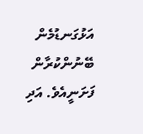އަޅުގަނޑުމެން ބޭނުންކުރާން ފަށަނީއެވެ. އަދި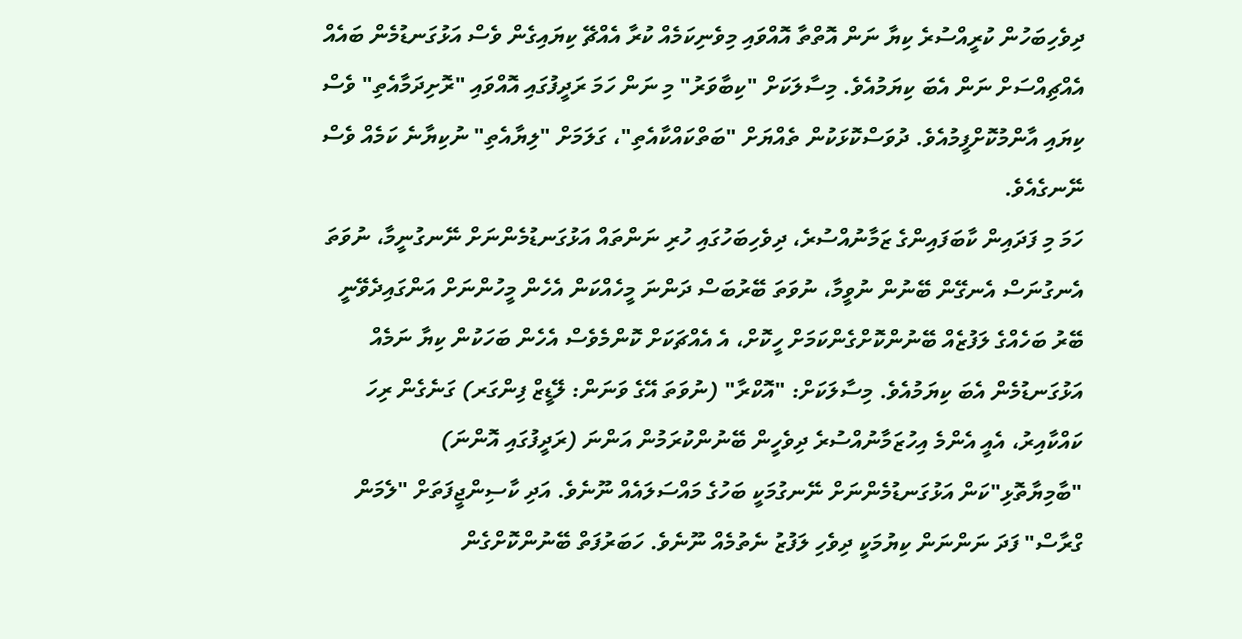ދިވެހިބަހުން ކުރީއްސުރެ ކިޔާ ނަން އޮތްތާ އޮއްވައި މިވެނިކަމެއް ކުރާ އެއްޗޭ ކިޔައިގެން ވެސް އަޅުގަނޑުމެން ބައެއް އެއްޗިއްސަށް ނަން އެބަ ކިޔަމުއެވެ. މިސާލަކަށް "ކިބާވަރު" މި ނަން ހަމަ ރަދީފުގައި އޮއްވައި "ރޮށިދަމާއެތި" ވެސް ކިޔައި އާންމުކޮށްފީމުއެވެ. ދުވަސްކޮޅަކުން ތެއްޔަށް "ބަތްކައްކާއެތި"، ގަލަމަށް "ލިޔާއެތި" ނުކިޔާނެ ކަމެއް ވެސް ނޭނގެއެވެ.
ހަމަ މި ފަދައިން ކާބަފައިންގެ ޒަމާނުއްސުރެ، ދިވެހިބަހުގައި ހުރި ނަންތައް އަޅުގަނޑުމެންނަށް ނޭނގުނީމާ، ނުވަތަ އެނގުނަސް އެނގޭން ބޭނުން ނުވީމާ، ނުވަތަ ބޭރުބަސް ދަންނަ މީހެއްކަން އެހެން މީހުންނަށް އަންގައިދެވޭނީ ބޭރު ބަހެއްގެ ލަފުޒެއް ބޭނުންކޮށްގެންކަމަށް ހީކޮށް، އެ އެއްޗަކަށް ކޮންމެވެސް އެހެން ބަހަކުން ކިޔާ ނަމެއް އަޅުގަނޑުމެން އެބަ ކިޔަމުއެވެ. މިސާލަކަށް: "އޮކްރާ" (ނުވަތަ އޭގެ ވަނަން: ލޭޑީޒް ފިންގަރ) ގަނެގެން ރިހަ ކައްކާއިރު، އެއީ އެންމެ އިހުޒަމާނުއްސުރެ ދިވެހީން ބޭނުންކުރަމުން އަންނަ (ރަދީފުގައި އޮންނަ) "ބާމިޔާތޮޅި"ކަން އަޅުގަނޑުމެންނަށް ނޭނގުމަކީ ބަހުގެ މައްސަލައެއް ނޫނެވެ. އަދި ކާސިންޖީފަތަށް "ލެމަން ގްރާސް" ފަދަ ނަންނަން ކިޔުމަކީ ދިވެހި ލަފުޒު ނެތުމެއް ނޫނެވެ. ހަބަރުފަތް ބޭނުންކޮށްގެން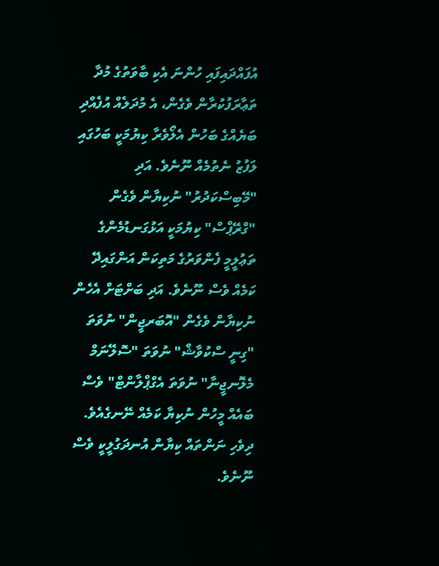އުފައްދައިފައި ހުންނަ އެކި ބާވަތުގެ މުދާ ތަޢާރަފުކުރާން ވެގެން، އެ މުދަލެއް އުފެއްދި ބަޔެއްގެ ބަހުން އެލޯވެރާ ކިޔުމަކީ ބަހުގައި ލަފުޒު ނެތުމެއް ނޫނެވެ. އަދި "މޭބިސްކަދުރު" ނުކިޔާން ވެގެން "ގްރޭޕްސް" ކިޔުމަކީ އަޅުގަނޑުމެންގެ ތަޢުލީމީ ފެންވަރުގެ މަތިކަން އަންގައިދޭ ކަމެއް ވެސް ނޫނެވެ. އަދި ބަށްޓަށް އެހެން ނުކިޔާން ވެގެން "އޮބަރޖީން" ނުވަތަ "ގިނީ ސްކުވާޝް" ނުވަތަ "ސޮލޭނަމް މެލޮނޖީނާ" ނުވަތަ އެގްޕްލާންޓް" ވެސް ބައެއް މީހުން ނުކިޔާ ކަމެއް ނޭނގެއެވެ. ދިވެހި ނަންތައް ކިޔާން އުނދަގުލީކީ ވެސް ނޫނެވެ.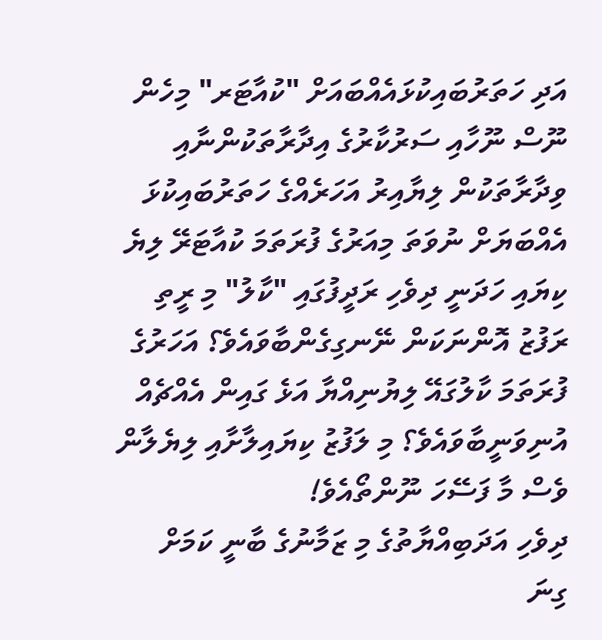އަދި ހަތަރުބައިކުޅައެއްބައަށް "ކުއާޓަރ" މިހެން ނޫސް ނޫހާއި ސަރުކާރުގެ އިދާރާތަކުންނާއި ވިދާރާތަކުން ލިޔާއިރު އަހަރެއްގެ ހަތަރުބައިކުޅަ އެއްބަޔަށް ނުވަތަ މިއަރުގެ ފުރަތަމަ ކުއާޓަރޭ ލިޔެ ކިޔައި ހަދަނީ ދިވެހި ރަދީފުގައި "ކާލު" މި ރީތި ރަފުޒު އޮންނަކަން ނޭނގިގެންބާވައެވެ؟ އަހަރުގެ ފުރަތަމަ ކާލުގައޭ ލިޔުނިއްޔާ އަޅެ ގައިން އެއްޗެއް އުނިވަނީބާވައެވެ؟ މި ލަފުޒު ކިޔައިލާށާއި ލިޔެލާން ވެސް މާ ފަސޭހަ ނޫންތޯއެވެ!
ދިވެހި އަދަބިއްޔާތުގެ މި ޒަމާނުގެ ބާނީ ކަމަށް ގިނަ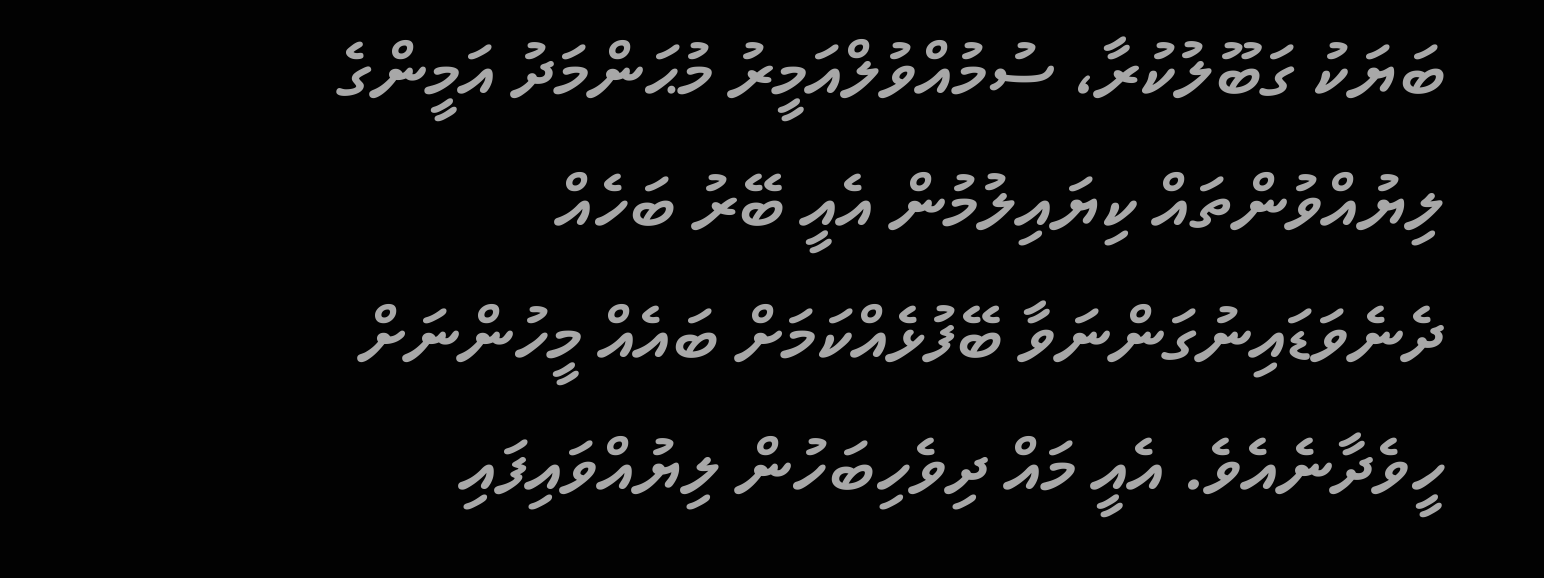ބަޔަކު ގަބޫލުކުރާ، ސުމުއްވުލްއަމީރު މުޙަންމަދު އަމީންގެ ލިޔުއްވުންތައް ކިޔައިލުމުން އެއީ ބޭރު ބަހެއް ދެނެވަޑައިނުގަންނަވާ ބޭފުޅެއްކަމަށް ބައެއް މީހުންނަށް ހީވެދާނެއެވެ. އެއީ މައް ދިވެހިބަހުން ލިޔުއްވައިފައި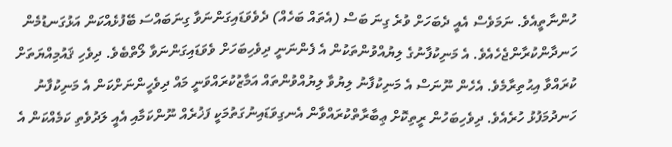ހުންނާތީއެވެ. ނަމަވެސް އެއީ ދެބަހަށް ވުރެ ގިނަ ބަސް (އެތައް ބަހެއް) ދެވެވަޑައިގަންނަވާ ގިނަބައްސަ ބޭފުޅެއްކަން އަޅުގަނޑުމެން ހަނދާންކުރާންޖެހެއެވެ. އެ މަނިކުފާނުގެ ލިޔުއްވުންތަކުން އެ ފެންނަނީ ދިވެހިބަހަށް ވެވަޑައިގަންނަވާ ލޯތްބެވެ. ދިވެހި ޤައުމިއްޔަތަށް ކުރައްވާ އިޙުތިރާމެވެ. އެހެން ނޫނަސް އެ މަނިކުފާނު ލިޔުވާ ލިޔުއްވުންތައް އަމާޒުކުރައްވަނީ މައް ދިވެހީންނަށްކަން އެ މަނިކުފާނު ހަނދުމަފުޅު ހުރެއެވެ. ދިވެހިބަހުން ރީތިކޮށް ޢިބާރާތްކުރައްވާން އެނގިވަޑައިނުގަތުމަކީ ފަޚުރެއް ނޫންކަމާއި އެއީ ލަދުވެތި ކަމެއްކަން އެ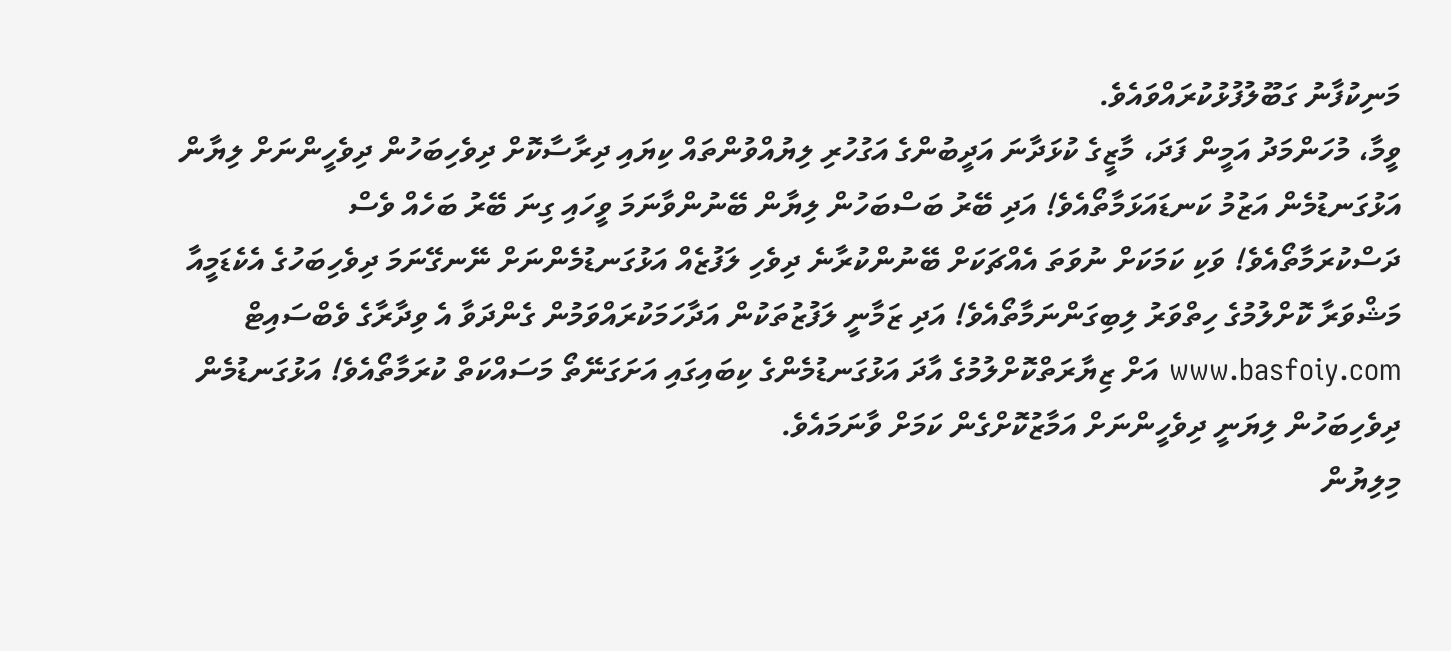މަނިކުފާނު ގަބޫލުފުޅުކުރައްވައެވެ.
ވީމާ، މުހަންމަދު އަމީން ފަދަ، މާޒީގެ ކުޅަދާނަ އަދީބުންގެ އަގުހުރި ލިޔުއްވުންތައް ކިޔައި ދިރާސާކޮށް ދިވެހިބަހުން ދިވެހީންނަށް ލިޔާން އަޅުގަނޑުމެން އަޒުމު ކަނޑައަޅަމާތޯއެވެ! އަދި ބޭރު ބަސްބަހުން ލިޔާން ބޭނުންވާނަމަ ވީހައި ގިނަ ބޭރު ބަހެއް ވެސް ދަސްކުރަމާތޯއެވެ! ވަކި ކަމަކަށް ނުވަތަ އެއްޗަކަށް ބޭނުންކުރާނެ ދިވެހި ލަފުޒެއް އަޅުގަނޑުމެންނަށް ނޭނގޭނަމަ ދިވެހިބަހުގެ އެކެޑަމީއާ މަޝްވަރާ ކޮށްލުމުގެ ހިތްވަރު ލިބިގަންނަމާތޯއެވެ! އަދި ޒަމާނީ ލަފުޒުތަކުން އަދާހަމަކުރައްވަމުން ގެންދަވާ އެ ވިދާރާގެ ވެބްސައިޓް www.basfoiy.com އަށް ޒިޔާރަތްކޮށްލުމުގެ އާދަ އަޅުގަނޑުމެންގެ ކިބައިގައި އަށަގަނޭތޯ މަސައްކަތް ކުރަމާތޯއެވެ! އަޅުގަނޑުމެން ދިވެހިބަހުން ލިޔަނީ ދިވެހީންނަށް އަމާޒުކޮށްގެން ކަމަށް ވާނަމައެވެ.
މިލިޔުން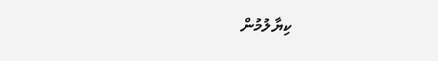ކިޔާލުމުން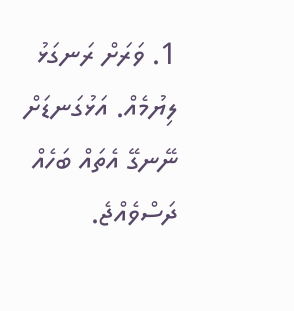1. ވަރަށް ރަނގަޅު ލިޔުމެއް. އަޅުގަނޑަށް ނޭނގޭ އެތައް ބަހެއް ދަސްވެއްޖެ.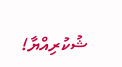ޝުކުރިއްޔާ!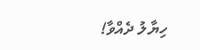ހިޔާލު ދެއްވާ!